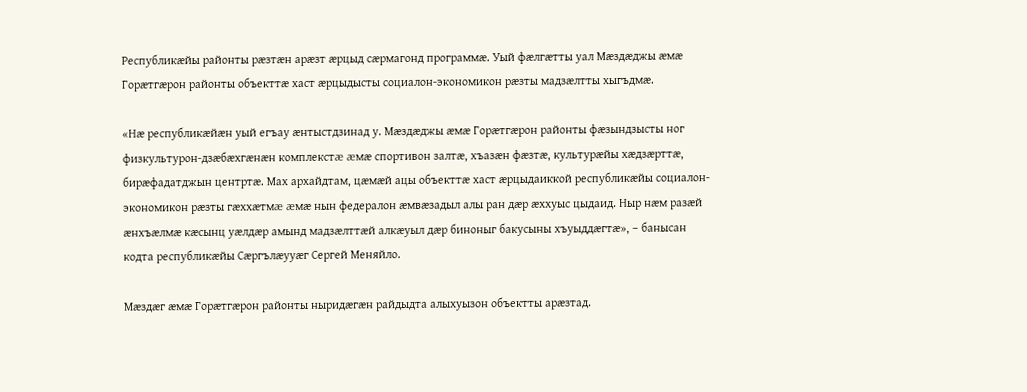Республикæйы районты рæзтæн арæзт æрцыд сæрмагонд программæ. Уый фæлгæтты уал Мæздæджы æмæ Горæтгæрон районты объекттæ хаст æрцыдысты социалон-экономикон рæзты мадзæлтты хыгъдмæ.

«Нæ республикæйæн уый егъау æнтыстдзинад у. Мæздæджы æмæ Горæтгæрон районты фæзындзысты ног физкультурон-дзæбæхгæнæн комплекстæ æмæ спортивон залтæ, хъазæн фæзтæ, культурæйы хæдзæрттæ, бирæфадатджын центртæ. Мах архайдтам, цæмæй ацы объекттæ хаст æрцыдаиккой республикæйы социалон-экономикон рæзты гæххæтмæ æмæ нын федералон æмвæзадыл алы ран дæр æххуыс цыдаид. Ныр нæм разæй æнхъæлмæ кæсынц уæлдæр амынд мадзæлттæй алкæуыл дæр биноныг бакусыны хъуыддæгтæ», – банысан кодта республикæйы Сæргълæууæг Сергей Меняйло.

Мæздæг æмæ Горæтгæрон районты ныридæгæн райдыдта алыхуызон объектты арæзтад.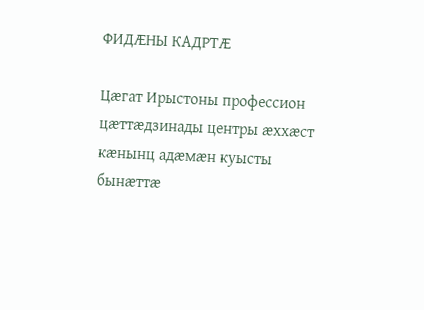ФИДÆНЫ КАДРТÆ

Цæгат Ирыстоны профессион цæттæдзинады центры æххæст кæнынц адæмæн куысты бынæттæ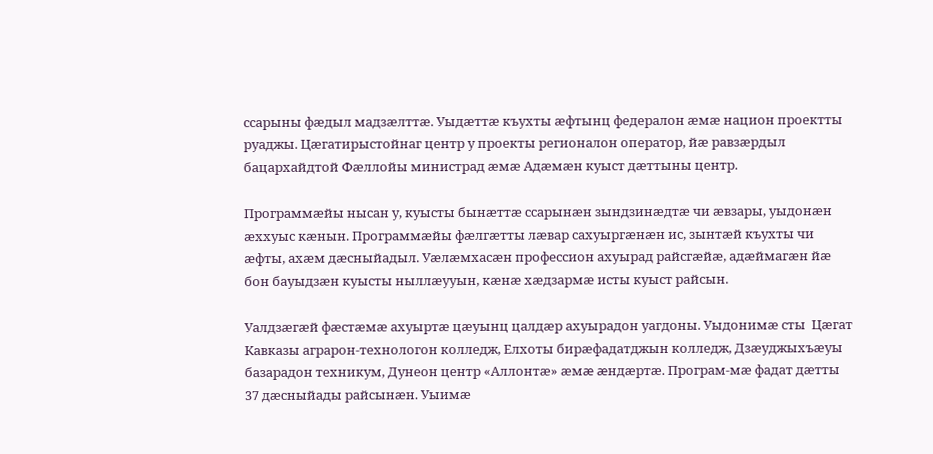ссарыны фæдыл мадзæлттæ. Уыдæттæ къухты æфтынц федералон æмæ национ проектты руаджы. Цæгатирыстойнаг центр у проекты регионалон оператор, йæ равзæрдыл бацархайдтой Фæллойы министрад æмæ Адæмæн куыст дæттыны центр.

Программæйы нысан у, куысты бынæттæ ссарынæн зындзинæдтæ чи æвзары, уыдонæн æххуыс кæнын. Программæйы фæлгæтты лæвар сахуыргæнæн ис, зынтæй къухты чи æфты, ахæм дæсныйадыл. Уæлæмхасæн профессион ахуырад райсгæйæ, адæймагæн йæ бон бауыдзæн куысты ныллæууын, кæнæ хæдзармæ исты куыст райсын.

Уалдзæгæй фæстæмæ ахуыртæ цæуынц цалдæр ахуырадон уагдоны. Уыдонимæ сты  Цæгат Кавказы аграрон-технологон колледж, Елхоты бирæфадатджын колледж, Дзæуджыхъæуы базарадон техникум, Дунеон центр «Аллонтæ» æмæ æндæртæ. Програм-мæ фадат дæтты 37 дæсныйады райсынæн. Уыимæ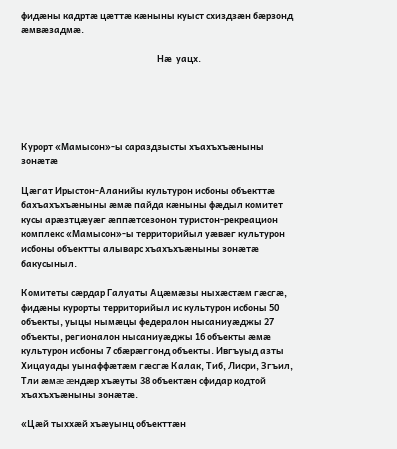фидæны кадртæ цæттæ кæныны куыст схиздзæн бæрзонд æмвæзадмæ.

                                                                    Нæ  уацх.





Курорт «Мамысон»-ы сараздзысты хъахъхъæныны зонæтæ

Цæгат Ирыстон-Аланийы культурон исбоны объекттæ бахъахъхъæныны æмæ пайда кæныны фæдыл комитет кусы арæзтцæуæг æппæтсезонон туристон-рекреацион комплекс «Мамысон»-ы территорийыл уæвæг культурон исбоны объектты алыварс хъахъхъæныны зонæтæ бакусыныл.

Комитеты сæрдар Галуаты Ацæмæзы ныхæстæм гæсгæ, фидæны курорты территорийыл ис культурон исбоны 50 объекты, уыцы нымæцы федералон нысаниуæджы 27 объекты, регионалон нысаниуæджы 16 объекты æмæ культурон исбоны 7 сбæрæггонд объекты. Ивгъуыд азты Хицауады уынаффæтæм гæсгæ Калак, Тиб, Лисри, Згъил, Тли æмæ æндæр хъæуты 38 объектæн сфидар кодтой хъахъхъæныны зонæтæ.

«Цæй тыххæй хъæуынц объекттæн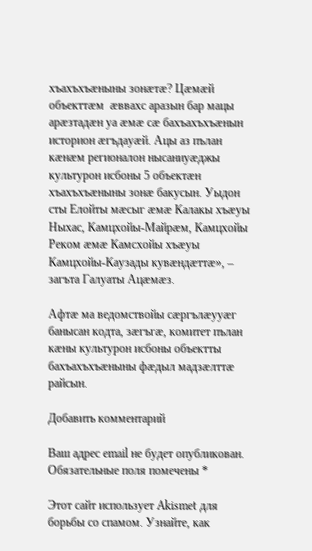хъахъхъæныны зонæтæ? Цæмæй объекттæм  æввахс аразын бар мацы арæзтадæн уа æмæ сæ бахъахъхъæнын историон æгъдауæй. Ацы аз пълан кæнæм регионалон нысаниуæджы культурон исбоны 5 объектæн хъахъхъæныны зонæ бакусын. Уыдон сты Елойты мæсыг æмæ Калакы хъæуы Ныхас, Камцхойы-Майрæм, Камцхойы Реком æмæ Камсхойы хъæуы Камцхойы-Каузады кувæндæттæ», – загъта Галуаты Ацæмæз.

Афтæ ма ведомствойы сæргълæууæг банысан кодта, зæгъгæ, комитет пълан кæны культурон исбоны объектты бахъахъхъæныны фæдыл мадзæлттæ райсын.

Добавить комментарий

Ваш адрес email не будет опубликован. Обязательные поля помечены *

Этот сайт использует Akismet для борьбы со спамом. Узнайте, как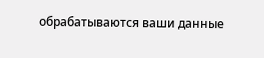обрабатываются ваши данные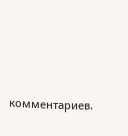комментариев.